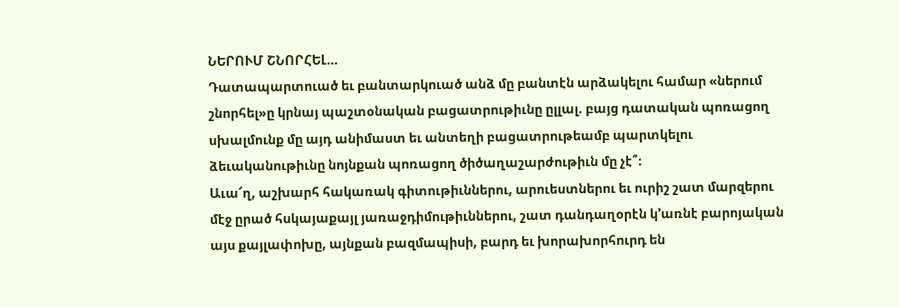ՆԵՐՈՒՄ ՇՆՈՐՀԵԼ…
Դատապարտուած եւ բանտարկուած անձ մը բանտէն արձակելու համար «ներում շնորհել»ը կրնայ պաշտօնական բացատրութիւնը ըլլալ. բայց դատական պոռացող սխալմունք մը այդ անիմաստ եւ անտեղի բացատրութեամբ պարտկելու ձեւականութիւնը նոյնքան պոռացող ծիծաղաշարժութիւն մը չէ՞։
Աւա՜ղ, աշխարհ հակառակ գիտութիւններու, արուեստներու եւ ուրիշ շատ մարզերու մէջ ըրած հսկայաքայլ յառաջդիմութիւններու, շատ դանդաղօրէն կ՚առնէ բարոյական այս քայլափոխը, այնքան բազմապիսի, բարդ եւ խորախորհուրդ են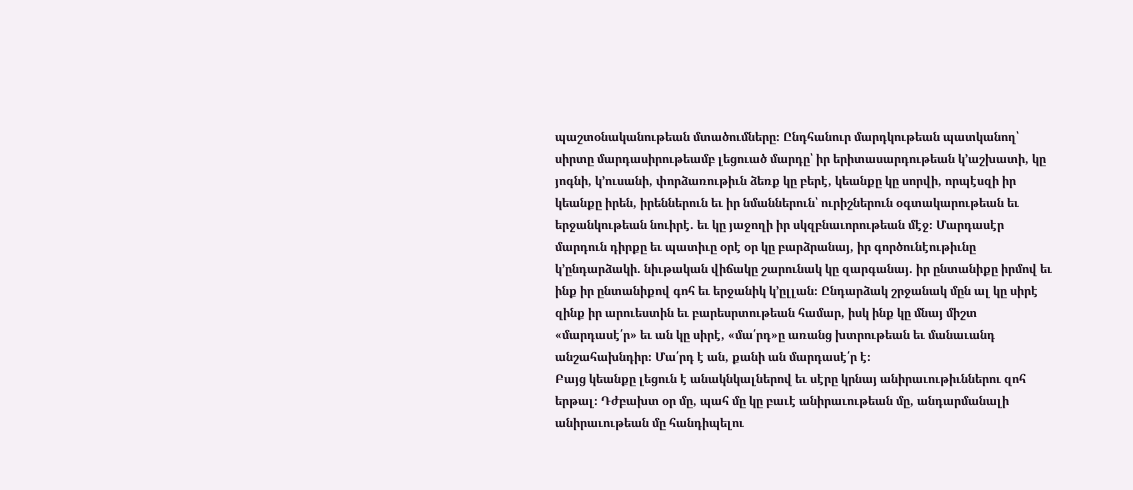պաշտօնականութեան մտածումները։ Ընդհանուր մարդկութեան պատկանող՝ սիրտը մարդասիրութեամբ լեցուած մարդը՝ իր երիտասարդութեան կ՚աշխատի, կը յոգնի, կ՚ուսանի, փորձառութիւն ձեռք կը բերէ, կեանքը կը սորվի, որպէսզի իր կեանքը իրեն, իրեններուն եւ իր նմաններուն՝ ուրիշներուն օգտակարութեան եւ երջանկութեան նուիրէ. եւ կը յաջողի իր սկզբնաւորութեան մէջ։ Մարդասէր մարդուն դիրքը եւ պատիւը օրէ օր կը բարձրանայ, իր գործունէութիւնը կ՚ընդարձակի. նիւթական վիճակը շարունակ կը զարգանայ. իր ընտանիքը իրմով եւ ինք իր ընտանիքով գոհ եւ երջանիկ կ՚ըլլան։ Ընդարձակ շրջանակ մըն ալ կը սիրէ զինք իր արուեստին եւ բարեսրտութեան համար, իսկ ինք կը մնայ միշտ «մարդասէ՛ր» եւ ան կը սիրէ, «մա՛րդ»ը առանց խտրութեան եւ մանաւանդ անշահախնդիր։ Մա՛րդ է ան, քանի ան մարդասէ՛ր է։
Բայց կեանքը լեցուն է անակնկալներով եւ սէրը կրնայ անիրաւութիւններու զոհ երթալ։ Դժբախտ օր մը, պահ մը կը բաւէ անիրաւութեան մը, անդարմանալի անիրաւութեան մը հանդիպելու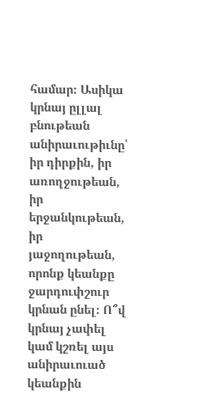համար։ Ասիկա կրնայ ըլլալ բնութեան անիրաւութիւնը՝ իր դիրքին, իր առողջութեան, իր երջանկութեան, իր յաջողութեան, որոնք կեանքը ջարդուփշուր կրնան ընել։ Ո՞վ կրնայ չափել կամ կշռել այս անիրաւուած կեանքին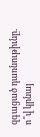զգացած դառնութիւնը. ո՞վ կրնայ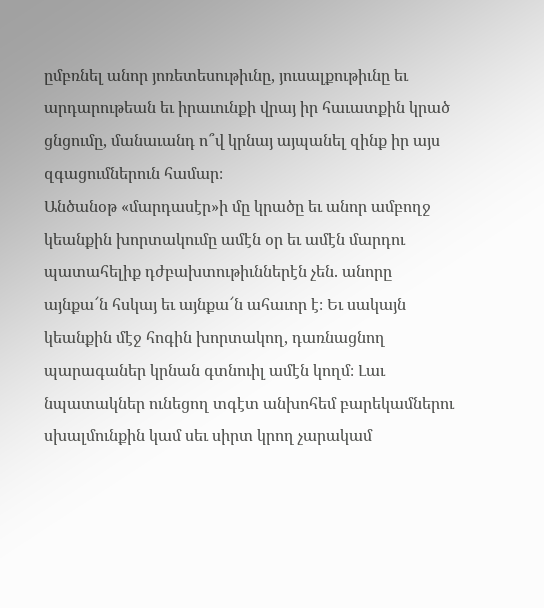ըմբռնել անոր յոռետեսութիւնը, յուսալքութիւնը եւ արդարութեան եւ իրաւունքի վրայ իր հաւատքին կրած ցնցումը, մանաւանդ ո՞վ կրնայ այպանել զինք իր այս զգացումներուն համար։
Անծանօթ «մարդասէր»ի մը կրածը եւ անոր ամբողջ կեանքին խորտակումը ամէն օր եւ ամէն մարդու պատահելիք դժբախտութիւններէն չեն. անորը այնքա՜ն հսկայ եւ այնքա՜ն ահաւոր է։ Եւ սակայն կեանքին մէջ հոգին խորտակող, դառնացնող պարագաներ կրնան գտնուիլ ամէն կողմ։ Լաւ նպատակներ ունեցող տգէտ անխոհեմ բարեկամներու սխալմունքին կամ սեւ սիրտ կրող չարակամ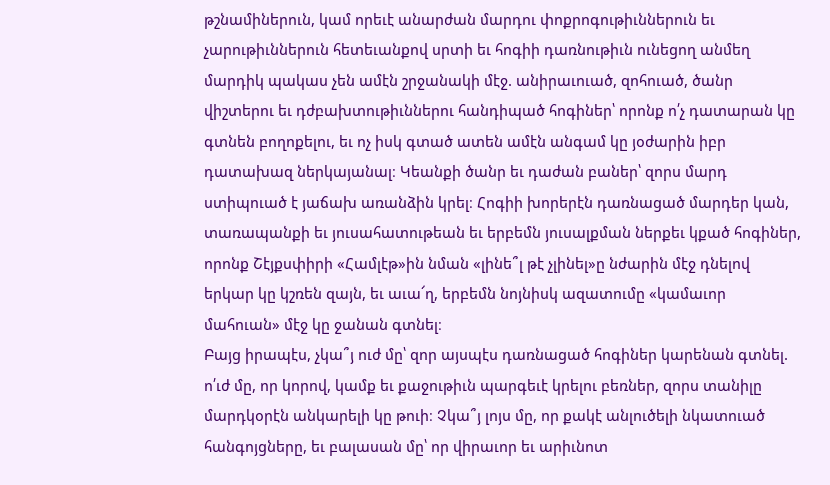թշնամիներուն, կամ որեւէ անարժան մարդու փոքրոգութիւններուն եւ չարութիւններուն հետեւանքով սրտի եւ հոգիի դառնութիւն ունեցող անմեղ մարդիկ պակաս չեն ամէն շրջանակի մէջ. անիրաւուած, զոհուած, ծանր վիշտերու եւ դժբախտութիւններու հանդիպած հոգիներ՝ որոնք ո՛չ դատարան կը գտնեն բողոքելու, եւ ոչ իսկ գտած ատեն ամէն անգամ կը յօժարին իբր դատախազ ներկայանալ։ Կեանքի ծանր եւ դաժան բաներ՝ զորս մարդ ստիպուած է յաճախ առանձին կրել։ Հոգիի խորերէն դառնացած մարդեր կան, տառապանքի եւ յուսահատութեան եւ երբեմն յուսալքման ներքեւ կքած հոգիներ, որոնք Շէյքսփիրի «Համլէթ»ին նման «լինե՞լ թէ չլինել»ը նժարին մէջ դնելով երկար կը կշռեն զայն, եւ աւա՜ղ, երբեմն նոյնիսկ ազատումը «կամաւոր մահուան» մէջ կը ջանան գտնել։
Բայց իրապէս, չկա՞յ ուժ մը՝ զոր այսպէս դառնացած հոգիներ կարենան գտնել. ո՛ւժ մը, որ կորով, կամք եւ քաջութիւն պարգեւէ կրելու բեռներ, զորս տանիլը մարդկօրէն անկարելի կը թուի։ Չկա՞յ լոյս մը, որ քակէ անլուծելի նկատուած հանգոյցները, եւ բալասան մը՝ որ վիրաւոր եւ արիւնոտ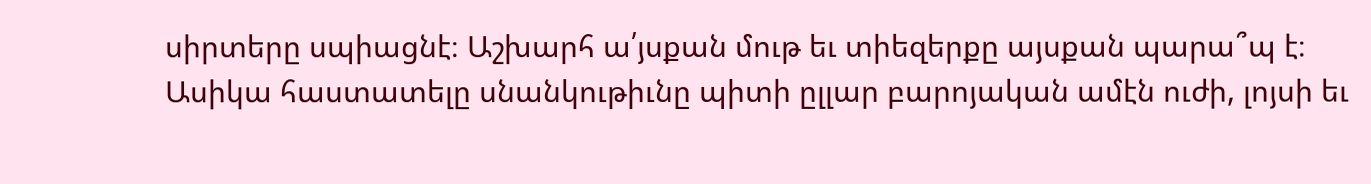սիրտերը սպիացնէ։ Աշխարհ ա՛յսքան մութ եւ տիեզերքը այսքան պարա՞պ է։
Ասիկա հաստատելը սնանկութիւնը պիտի ըլլար բարոյական ամէն ուժի, լոյսի եւ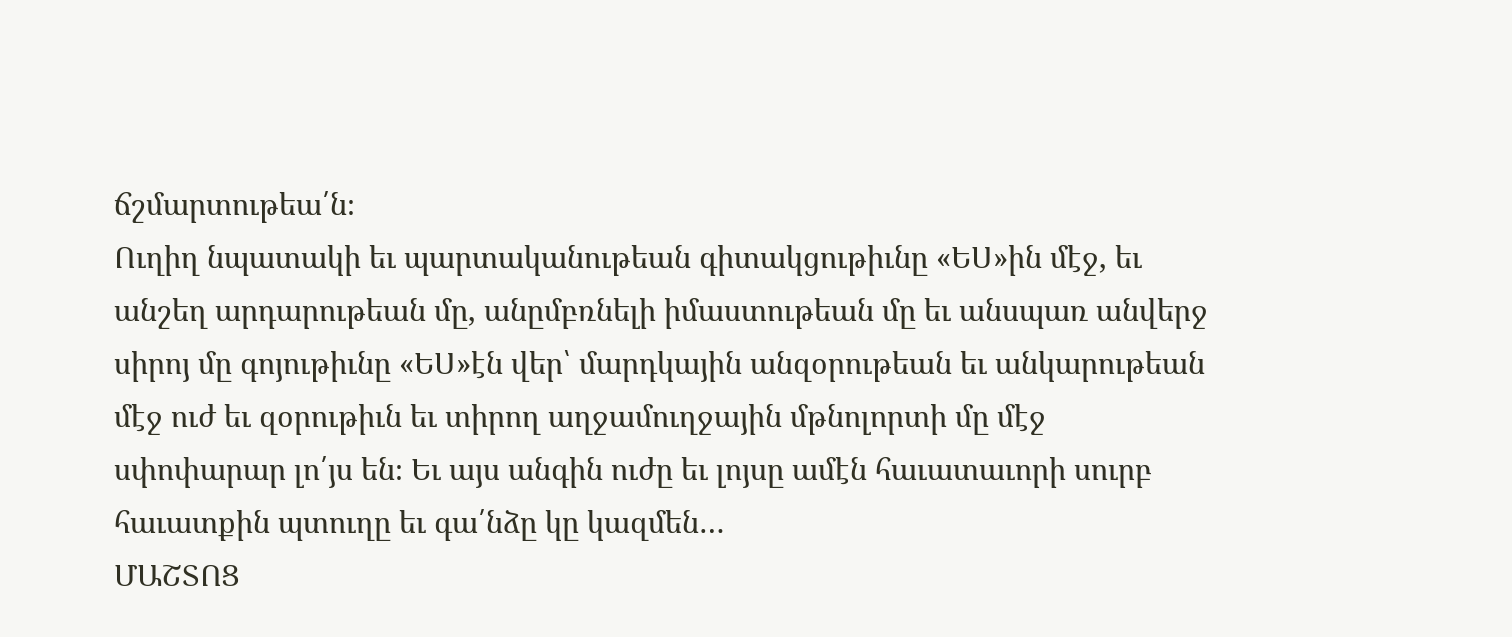ճշմարտութեա՛ն։
Ուղիղ նպատակի եւ պարտականութեան գիտակցութիւնը «ԵՍ»ին մէջ, եւ անշեղ արդարութեան մը, անըմբռնելի իմաստութեան մը եւ անսպառ անվերջ սիրոյ մը գոյութիւնը «ԵՍ»էն վեր՝ մարդկային անզօրութեան եւ անկարութեան մէջ ուժ եւ զօրութիւն եւ տիրող աղջամուղջային մթնոլորտի մը մէջ սփոփարար լո՛յս են։ Եւ այս անգին ուժը եւ լոյսը ամէն հաւատաւորի սուրբ հաւատքին պտուղը եւ գա՛նձը կը կազմեն…
ՄԱՇՏՈՑ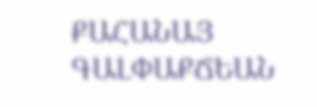ՔԱՀԱՆԱՅ ԳԱԼՓԱՔՃԵԱՆ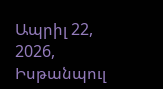Ապրիլ 22, 2026, Իսթանպուլ